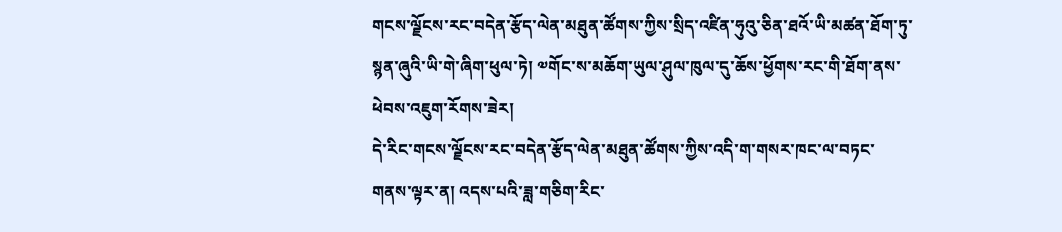གངས་ལྗོངས་རང་བདེན་རྩོད་ལེན་མཐུན་ཚོགས་ཀྱིས་སྲིད་འཛིན་ཧུའུ་ཅིན་ཐའོ་ཡི་མཚན་ཐོག་ཏུ་སྙན་ཞུའི་ཡི་གེ་ཞིག་ཕུལ་ཏེ། ༧གོང་ས་མཆོག་ཡུལ་ཤུལ་ཁུལ་དུ་ཆོས་ཕྱོགས་རང་གི་ཐོག་ནས་ཕེབས་འཇུག་རོགས་ཟེར།
དེ་རིང་གངས་ལྗོངས་རང་བདེན་རྩོད་ལེན་མཐུན་ཚོགས་ཀྱིས་འདི་ག་གསར་ཁང་ལ་བཏང་གནས་ལྟར་ན། འདས་པའི་ཟླ་གཅིག་རིང་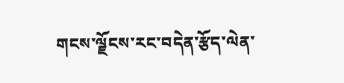གངས་ལྗོངས་རང་བདེན་རྩོད་ལེན་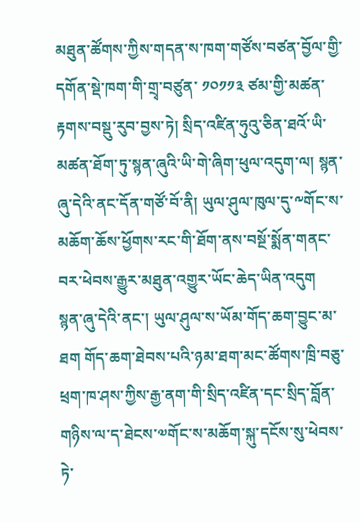མཐུན་ཚོགས་ཀྱིས་གདན་ས་ཁག་གཙོས་བཙན་བྱོལ་གྱི་དགོན་སྡེ་ཁག་གི་གྲྭ་བཙུན་ ༡༠༡༡༣ ཙམ་གྱི་མཚན་རྟགས་བསྡུ་རུབ་བྱས་ཏེ། སྲིད་འཛིན་ཧུའུ་ཅིན་ཐའོ་ཡི་མཚན་ཐོག་ཏུ་སྙན་ཞུའི་ཡི་གེ་ཞིག་ཕུལ་འདུག་ལ། སྙན་ཞུ་དེའི་ནང་དོན་གཙོ་བོ་ནི། ཡུལ་ཤུལ་ཁུལ་དུ་༸གོང་ས་མཆོག་ཆོས་ཕྱོགས་རང་གི་ཐོག་ནས་བསྔོ་སྨོན་གནང་བར་ཕེབས་རྒྱུར་མཐུན་འགྱུར་ཡོང་ཆེད་ཡིན་འདུག
སྙན་ཞུ་དེའི་ནང་། ཡུལ་ཤུལ་ས་ཡོམ་གོད་ཆག་བྱུང་མ་ཐག གོད་ཆག་ཐེབས་པའི་ཉམ་ཐག་མང་ཚོགས་ཁྲི་བཅུ་ཕྲག་ཁ་ཤས་ཀྱིས་རྒྱ་ནག་གི་སྲིད་འཛིན་དང་སྲིད་བློན་གཉིས་ལ་ད་ཐེངས་༧གོང་ས་མཆོག་སྐུ་དངོས་སུ་ཕེབས་ཏེ་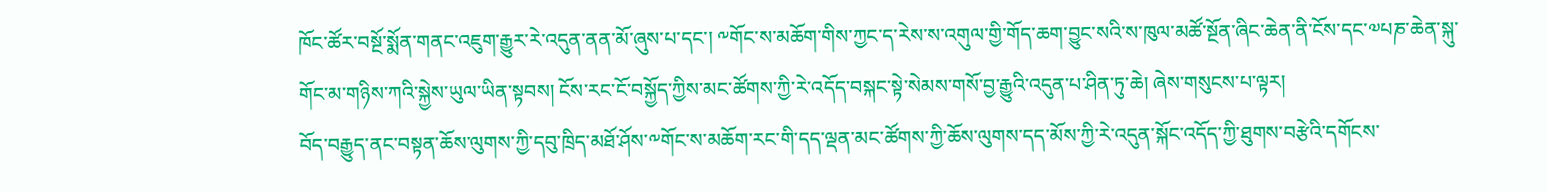ཁོང་ཚོར་བསྔོ་སྨོན་གནང་འཇུག་རྒྱུར་རེ་འདུན་ནན་མོ་ཞུས་པ་དང་། ༸གོང་ས་མཆོག་གིས་ཀྱང་ད་རེས་ས་འགུལ་གྱི་གོད་ཆག་བྱུང་སའི་ས་ཁུལ་མཚོ་སྔོན་ཞིང་ཆེན་ནི་ངོས་དང་༧པཎ་ཆེན་སྐུ་གོང་མ་གཉིས་ཀའི་སྐྱེས་ཡུལ་ཡིན་སྟབས། ངོས་རང་ངོ་བསྐྱོད་ཀྱིས་མང་ཚོགས་ཀྱི་རེ་འདོད་བསྐང་སྟེ་སེམས་གསོ་བྱ་རྒྱུའི་འདུན་པ་ཤིན་ཏུ་ཆེ། ཞེས་གསུངས་པ་ལྟར།
བོད་བརྒྱུད་ནང་བསྟན་ཆོས་ལུགས་ཀྱི་དབུ་ཁྲིད་མཐོ་ཤོས་༸གོང་ས་མཆོག་རང་གི་དད་ལྡན་མང་ཚོགས་ཀྱི་ཆོས་ལུགས་དད་མོས་ཀྱི་རེ་འདུན་སྐོང་འདོད་ཀྱི་ཐུགས་བརྩེའི་དགོངས་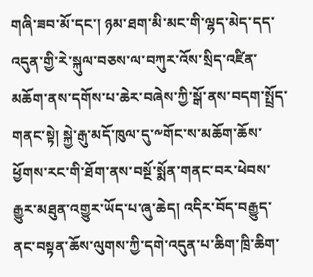གཞི་ཟབ་མོ་དང་། ཉམ་ཐག་མི་མང་གི་ལྷད་མེད་དད་འདུན་གྱི་རེ་སྐུལ་བཅས་ལ་བཀུར་འོས་སྲིད་འཛིན་མཆོག་ནས་དགོས་པ་ཆེར་བཞེས་ཀྱི་སྒོ་ནས་བདག་སྤྲོད་གནང་སྟེ། སྐྱེ་རྒུ་མདོ་ཁུལ་དུ་༸གོང་ས་མཆོག་ཆོས་ཕྱོགས་རང་གི་ཐོག་ནས་བསྔོ་སྨོན་གནང་བར་ཕེབས་རྒྱུར་མཐུན་འགྱུར་ཡོད་པ་ཞུ་ཆེད། འདིར་བོད་བརྒྱུད་ནང་བསྟན་ཆོས་ལུགས་ཀྱི་དགེ་འདུན་པ་ཆིག་ཁྲི་ཆིག་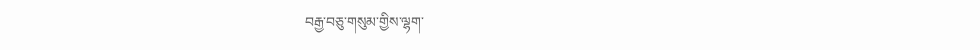བརྒྱ་བཅུ་གསུམ་གྱིས་ལྷག་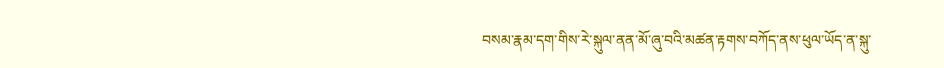བསམ་རྣམ་དག་གིས་རེ་སྐུལ་ནན་མོ་ཞུ་བའི་མཚན་རྟགས་བཀོད་ནས་ཕུལ་ཡོད་ན་སྐུ་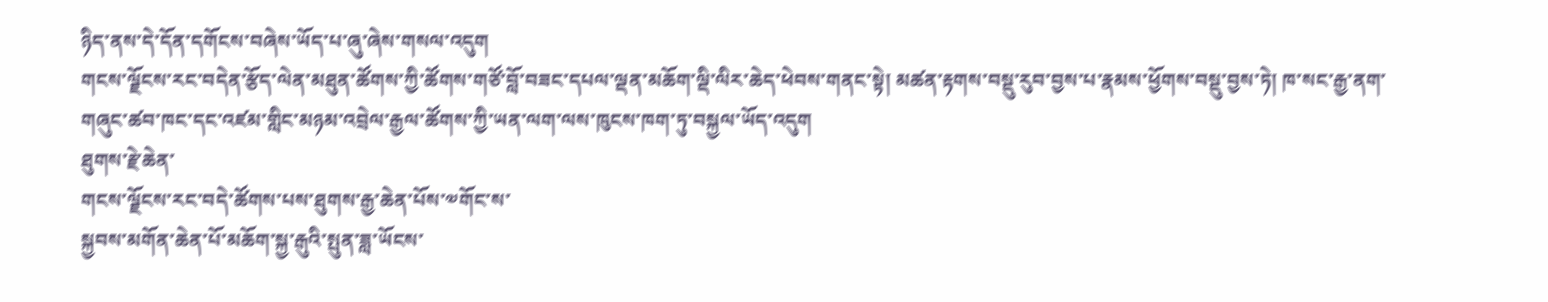ཉིད་ནས་དེ་དོན་དགོངས་བཞེས་ཡོད་པ་ཞུ་ཞེས་གསལ་འདུག
གངས་ལྗོངས་རང་བདེན་རྩོད་ལེན་མཐུན་ཚོགས་ཀྱི་ཚོགས་གཙོ་བློ་བཟང་དཔལ་ལྡན་མཆོག་ལྡི་ལིར་ཆེད་ཕེབས་གནང་སྟེ། མཚན་རྟགས་བསྡུ་རུབ་བྱས་པ་རྣམས་ཕྱོགས་བསྡུ་བྱས་ཏེ། ཁ་སང་རྒྱ་ནག་གཞུང་ཚབ་ཁང་དང་འཛམ་གླིང་མཉམ་འབྲེལ་རྒྱལ་ཚོགས་ཀྱི་ཡན་ལག་ལས་ཁུངས་ཁག་ཏུ་བསྐྱལ་ཡོད་འདུག
ཐུགས་རྗེ་ཆེན་
གངས་ལྗོངས་རང་བདེ་ཚོགས་པས་ཐུགས་རྒྱ་ཆེན་པོས་༧གོང་ས་
སྐྱབས་མགོན་ཆེན་པོ་མཆོག་སྐྱ་རྒུའི་སྤུན་ཟླ་ཡོངས་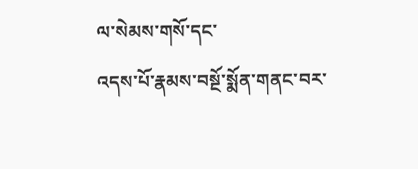ལ་སེམས་གསོ་དང་
འདས་པོ་རྣམས་བསྔོ་སྨོན་གནང་བར་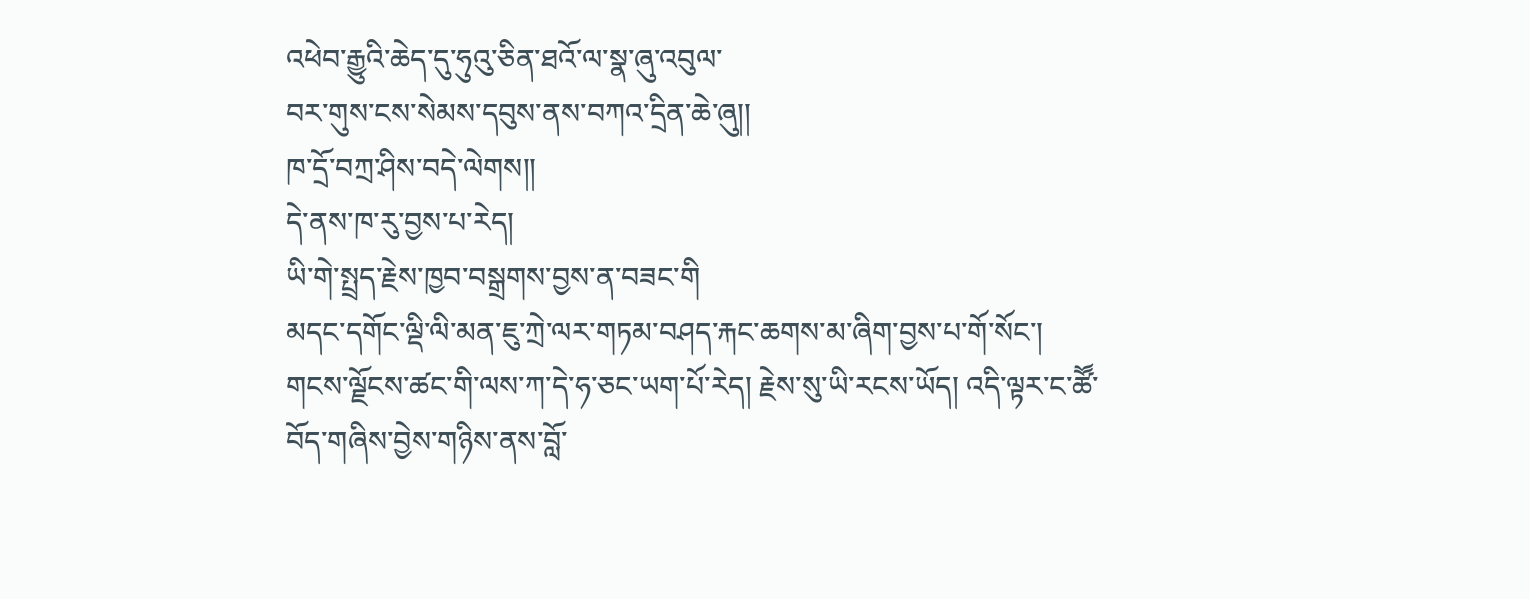འཕེབ་རྒྱུའི་ཆེད་དུ་ཧུའུ་ཅིན་ཐའོ་ལ་སྣ་ཞུ་འབུལ་
བར་གུས་ངས་སེམས་དབུས་ནས་བཀའ་དྲིན་ཆེ་ཞུ།།
ཁ་དྲོ་བཀྲ་ཤིས་བདེ་ལེགས།།
དེ་ནས་ཁ་རུ་བྱས་པ་རེད།
ཡི་གེ་སྤྲད་རྗེས་ཁྱབ་བསྒྲགས་བྱས་ན་བཟང་གི
མདང་དགོང་ལྡི་ལི་མན་ཇུ་ཀྲེ་ལར་གཏམ་བཤད་རྐང་ཆགས་མ་ཞིག་བྱས་པ་གོ་སོང་།
གངས་ལྗོངས་ཚང་གི་ལས་ཀ་དེ་ཧ་ཅང་ཡག་པོ་རེད། རྗེས་སུ་ཡི་རངས་ཡོད། འདི་ལྟར་ང་ཚཽ་བོད་གཞིས་བྱེས་གཉིས་ནས་བློ་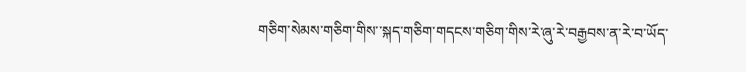གཅིག་སེམས་གཅིག་གིས་་སྐད་གཅིག་གདངས་གཅིག་གིས་རེ་ཞུ་རེ་བརྒྱབས་ན་རེ་བ་ཡོད་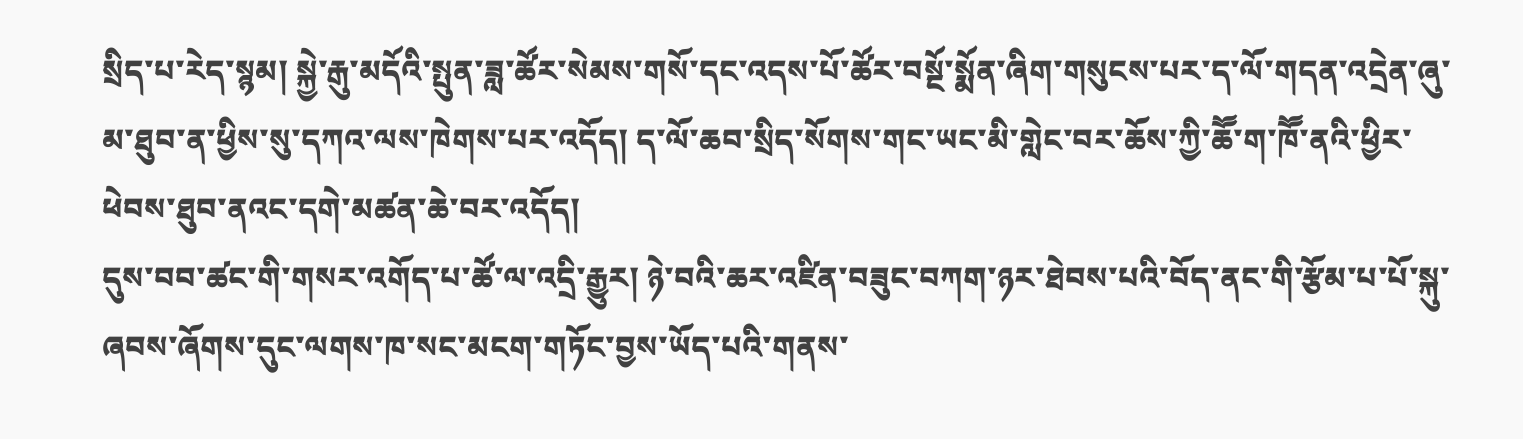སྲིད་པ་རེད་སྙམ། སྐྱེ་རྒུ་མདོའི་སྤུན་ཟླ་ཚོར་སེམས་གསོ་དང་འདས་པོ་ཚོར་བསྔོ་སྨོན་ཞིག་གསུངས་པར་ད་ལོ་གདན་འདྲེན་ཞུ་མ་ཐུབ་ན་ཕྱིས་སུ་དཀའ་ལས་ཁེགས་པར་འདོད། ད་ལོ་ཆབ་སྲིད་སོགས་གང་ཡང་མི་གླེང་བར་ཆོས་ཀྱི་ཆཽ་ག་ཁཽ་ནའི་ཕྱིར་ཕེབས་ཐུབ་ནའང་དགེ་མཚན་ཆེ་བར་འདོད།
དུས་བབ་ཚང་གི་གསར་འགོད་པ་ཚོ་ལ་འདྲི་རྒྱུར། ཉེ་བའི་ཆར་འཛིན་བཟུང་བཀག་ཉར་ཐེབས་པའི་བོད་ནང་གི་རྩོམ་པ་པོ་སྐུ་ཞབས་ཞོགས་དུང་ལགས་ཁ་སང་མངག་གཏོང་བྱས་ཡོད་པའི་གནས་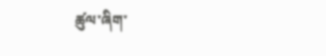ཚུལ་ཞིག་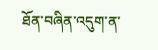ཐོན་བཞིན་འདུག་ན་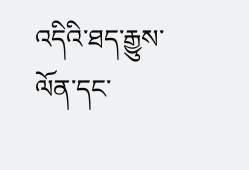འདིའི་ཐད་རྒྱུས་ལོན་དང་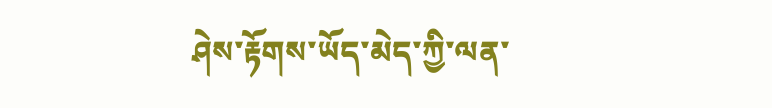ཤེས་རྟོགས་ཡོད་མེད་ཀྱི་ལན་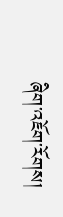ཞིག་འཇོག་རོགས།